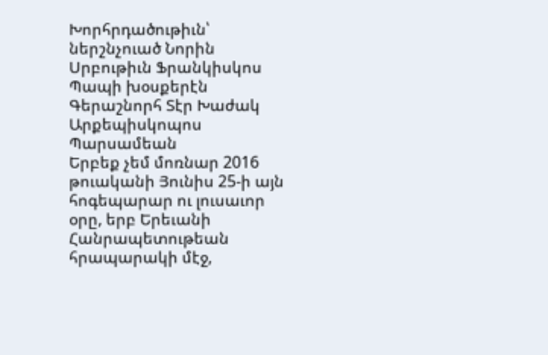Խորհրդածութիւն՝ ներշնչուած Նորին Սրբութիւն Ֆրանկիսկոս Պապի խօսքերէն
Գերաշնորհ Տէր Խաժակ Արքեպիսկոպոս Պարսամեան
Երբեք չեմ մոռնար 2016 թուականի Յունիս 25-ի այն հոգեպարար ու լուսաւոր օրը, երբ Երեւանի Հանրապետութեան հրապարակի մէջ,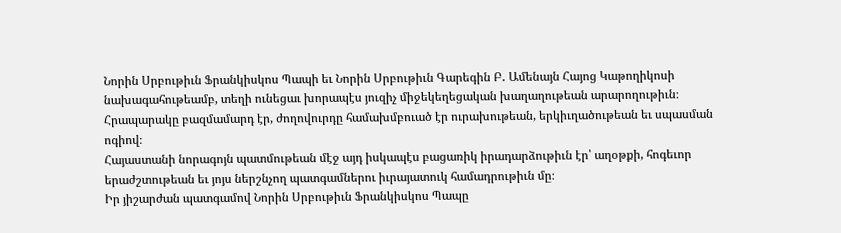Նորին Սրբութիւն Ֆրանկիսկոս Պապի եւ Նորին Սրբութիւն Գարեգին Բ․ Ամենայն Հայոց Կաթողիկոսի նախագահութեամբ, տեղի ունեցաւ խորապէս յուզիչ միջեկեղեցական խաղաղութեան արարողութիւն։ Հրապարակը բազմամարդ էր, ժողովուրդը համախմբուած էր ուրախութեան, երկիւղածութեան եւ սպասման ոգիով։
Հայաստանի նորագոյն պատմութեան մէջ այդ իսկապէս բացառիկ իրադարձութիւն էր՝ աղօթքի, հոգեւոր երաժշտութեան եւ յոյս ներշնչող պատգամներու իւրայատուկ համադրութիւն մը։
Իր յիշարժան պատգամով Նորին Սրբութիւն Ֆրանկիսկոս Պապը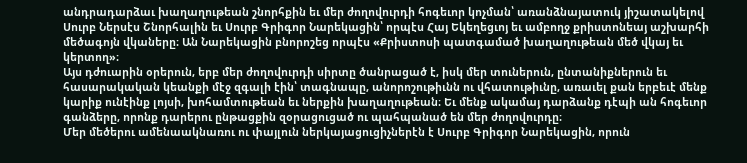անդրադարձաւ խաղաղութեան շնորհքին եւ մեր ժողովուրդի հոգեւոր կոչման՝ առանձնայատուկ յիշատակելով Սուրբ Ներսէս Շնորհալին եւ Սուրբ Գրիգոր Նարեկացին՝ որպէս Հայ Եկեղեցւոյ եւ ամբողջ քրիստոնեայ աշխարհի մեծագոյն վկաները։ Ան Նարեկացին բնորոշեց որպէս «Քրիստոսի պատգամած խաղաղութեան մեծ վկայ եւ կերտող»։
Այս դժուարին օրերուն, երբ մեր ժողովուրդի սիրտը ծանրացած է, իսկ մեր տուներուն, ընտանիքներուն եւ հասարակական կեանքի մէջ զգալի էին՝ տագնապը, անորոշութիւնն ու վհատութիւնը, առաւել քան երբեւէ մենք կարիք ունէինք լոյսի, խոհամտութեան եւ ներքին խաղաղութեան։ Եւ մենք ակամայ դարձանք դէպի ան հոգեւոր գանձերը, որոնք դարերու ընթացքին զօրացուցած ու պահպանած են մեր ժողովուրդը։
Մեր մեծերու ամենաակնառու ու փայլուն ներկայացուցիչներէն է Սուրբ Գրիգոր Նարեկացին, որուն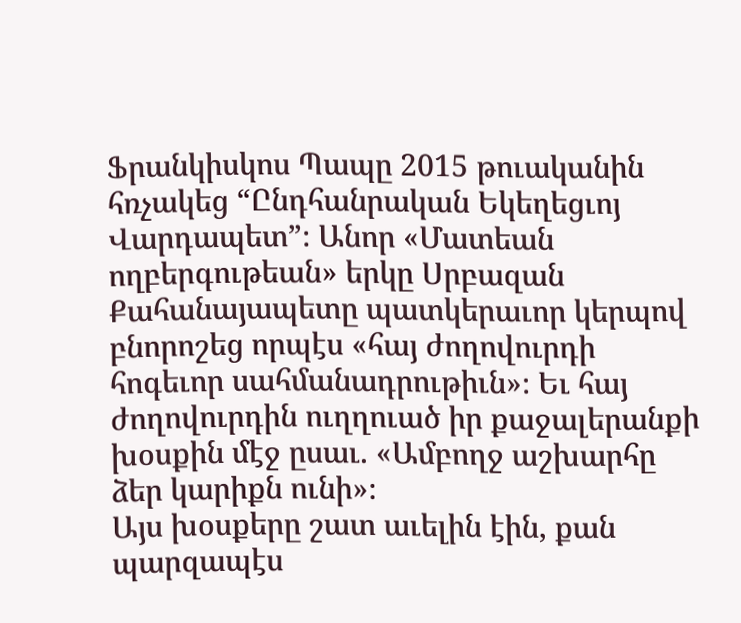Ֆրանկիսկոս Պապը 2015 թուականին հռչակեց “Ընդհանրական Եկեղեցւոյ Վարդապետ”։ Անոր «Մատեան ողբերգութեան» երկը Սրբազան Քահանայապետը պատկերաւոր կերպով բնորոշեց որպէս «հայ ժողովուրդի հոգեւոր սահմանադրութիւն»։ Եւ հայ ժողովուրդին ուղղուած իր քաջալերանքի խօսքին մէջ ըսաւ. «Ամբողջ աշխարհը ձեր կարիքն ունի»։
Այս խօսքերը շատ աւելին էին, քան պարզապէս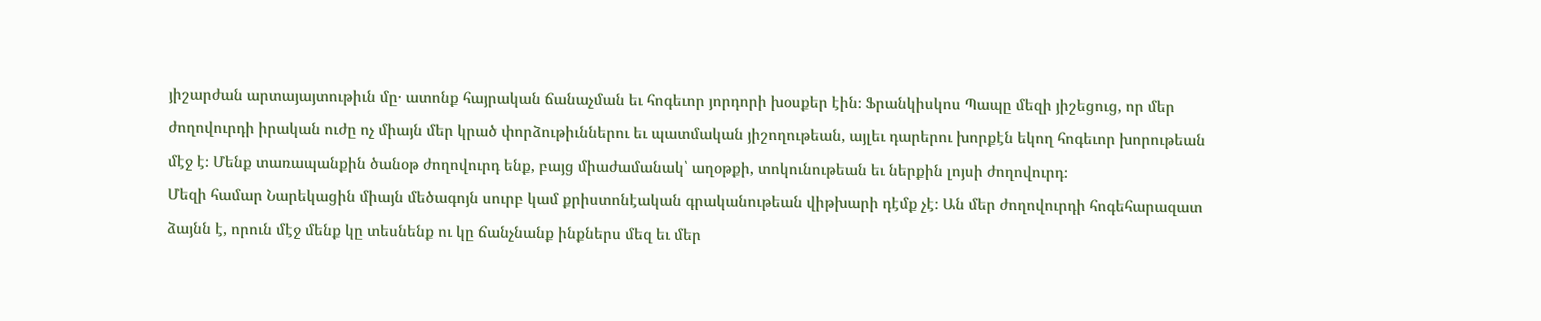յիշարժան արտայայտութիւն մը․ ատոնք հայրական ճանաչման եւ հոգեւոր յորդորի խօսքեր էին։ Ֆրանկիսկոս Պապը մեզի յիշեցուց, որ մեր ժողովուրդի իրական ուժը ոչ միայն մեր կրած փորձութիւններու եւ պատմական յիշողութեան, այլեւ դարերու խորքէն եկող հոգեւոր խորութեան մէջ է։ Մենք տառապանքին ծանօթ ժողովուրդ ենք, բայց միաժամանակ՝ աղօթքի, տոկունութեան եւ ներքին լոյսի ժողովուրդ։
Մեզի համար Նարեկացին միայն մեծագոյն սուրբ կամ քրիստոնէական գրականութեան վիթխարի դէմք չէ։ Ան մեր ժողովուրդի հոգեհարազատ ձայնն է, որուն մէջ մենք կը տեսնենք ու կը ճանչնանք ինքներս մեզ եւ մեր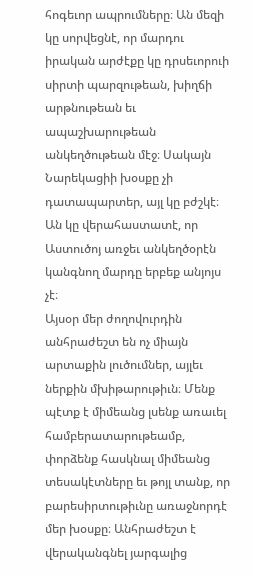հոգեւոր ապրումները։ Ան մեզի կը սորվեցնէ, որ մարդու իրական արժէքը կը դրսեւորուի սիրտի պարզութեան, խիղճի արթնութեան եւ ապաշխարութեան անկեղծութեան մէջ։ Սակայն Նարեկացիի խօսքը չի դատապարտեր, այլ կը բժշկէ։ Ան կը վերահաստատէ, որ Աստուծոյ առջեւ անկեղծօրէն կանգնող մարդը երբեք անյոյս չէ։
Այսօր մեր ժողովուրդին անհրաժեշտ են ոչ միայն արտաքին լուծումներ, այլեւ ներքին մխիթարութիւն։ Մենք պէտք է միմեանց լսենք առաւել համբերատարութեամբ, փորձենք հասկնալ միմեանց տեսակէտները եւ թոյլ տանք, որ բարեսիրտութիւնը առաջնորդէ մեր խօսքը։ Անհրաժեշտ է վերականգնել յարգալից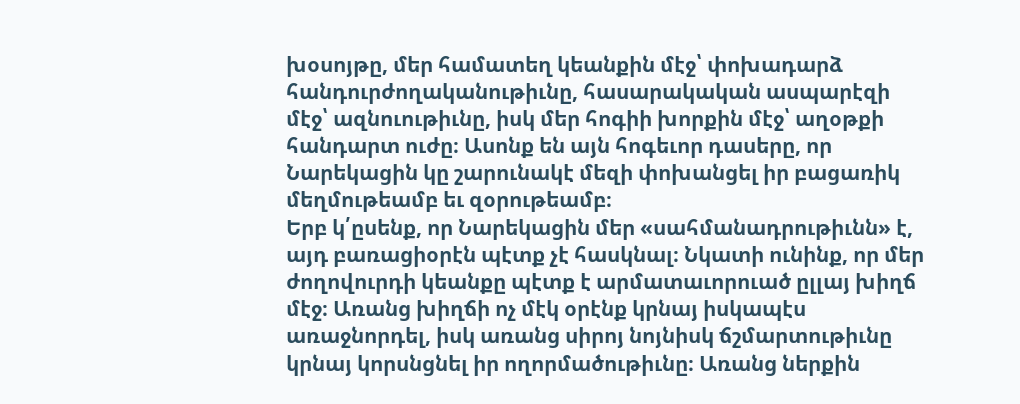խօսոյթը, մեր համատեղ կեանքին մէջ՝ փոխադարձ հանդուրժողականութիւնը, հասարակական ասպարէզի մէջ՝ ազնուութիւնը, իսկ մեր հոգիի խորքին մէջ՝ աղօթքի հանդարտ ուժը։ Ասոնք են այն հոգեւոր դասերը, որ Նարեկացին կը շարունակէ մեզի փոխանցել իր բացառիկ մեղմութեամբ եւ զօրութեամբ։
Երբ կ՛ըսենք, որ Նարեկացին մեր «սահմանադրութիւնն» է, այդ բառացիօրէն պէտք չէ հասկնալ։ Նկատի ունինք, որ մեր ժողովուրդի կեանքը պէտք է արմատաւորուած ըլլայ խիղճ մէջ։ Առանց խիղճի ոչ մէկ օրէնք կրնայ իսկապէս առաջնորդել, իսկ առանց սիրոյ նոյնիսկ ճշմարտութիւնը կրնայ կորսնցնել իր ողորմածութիւնը։ Առանց ներքին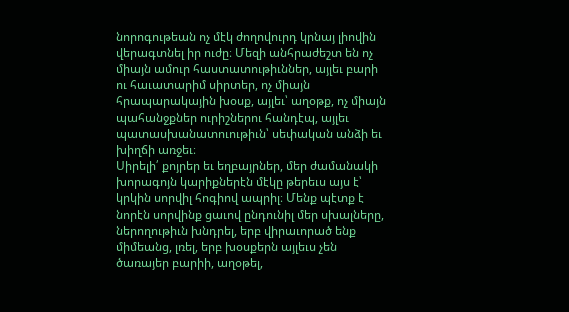նորոգութեան ոչ մէկ ժողովուրդ կրնայ լիովին վերագտնել իր ուժը։ Մեզի անհրաժեշտ են ոչ միայն ամուր հաստատութիւններ, այլեւ բարի ու հաւատարիմ սիրտեր, ոչ միայն հրապարակային խօսք, այլեւ՝ աղօթք, ոչ միայն պահանջքներ ուրիշներու հանդէպ, այլեւ պատասխանատուութիւն՝ սեփական անձի եւ խիղճի առջեւ։
Սիրելի՛ քոյրեր եւ եղբայրներ, մեր ժամանակի խորագոյն կարիքներէն մէկը թերեւս այս է՝ կրկին սորվիլ հոգիով ապրիլ։ Մենք պէտք է նորէն սորվինք ցաւով ընդունիլ մեր սխալները, ներողութիւն խնդրել, երբ վիրաւորած ենք միմեանց, լռել, երբ խօսքերն այլեւս չեն ծառայեր բարիի, աղօթել,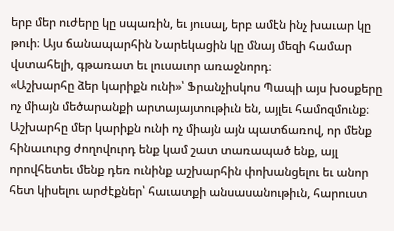երբ մեր ուժերը կը սպառին, եւ յուսալ, երբ ամէն ինչ խաւար կը թուի։ Այս ճանապարհին Նարեկացին կը մնայ մեզի համար վստահելի, գթառատ եւ լուսաւոր առաջնորդ։
«Աշխարհը ձեր կարիքն ունի»՝ Ֆրանչիսկոս Պապի այս խօսքերը ոչ միայն մեծարանքի արտայայտութիւն են, այլեւ համոզմունք։ Աշխարհը մեր կարիքն ունի ոչ միայն այն պատճառով, որ մենք հինաւուրց ժողովուրդ ենք կամ շատ տառապած ենք, այլ որովհետեւ մենք դեռ ունինք աշխարհին փոխանցելու եւ անոր հետ կիսելու արժէքներ՝ հաւատքի անսասանութիւն, հարուստ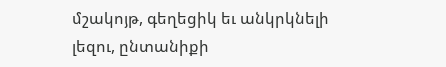մշակոյթ, գեղեցիկ եւ անկրկնելի լեզու, ընտանիքի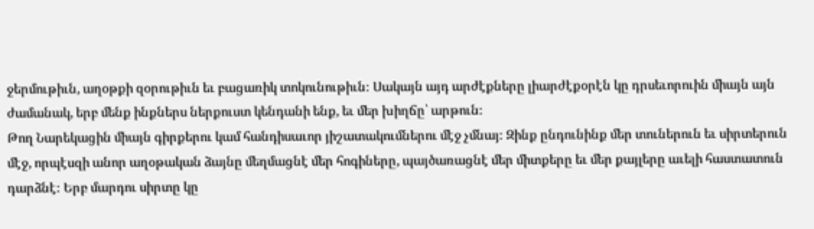ջերմութիւն, աղօթքի զօրութիւն եւ բացառիկ տոկունութիւն։ Սակայն այդ արժէքները լիարժէքօրէն կը դրսեւորուին միայն այն ժամանակ, երբ մենք ինքներս ներքուստ կենդանի ենք, եւ մեր խիղճը՝ արթուն։
Թող Նարեկացին միայն գիրքերու կամ հանդիսաւոր յիշատակումներու մէջ չմնայ։ Զինք ընդունինք մեր տուներուն եւ սիրտերուն մէջ, որպէսզի անոր աղօթական ձայնը մեղմացնէ մեր հոգիները, պայծառացնէ մեր միտքերը եւ մեր քայլերը աւելի հաստատուն դարձնէ։ Երբ մարդու սիրտը կը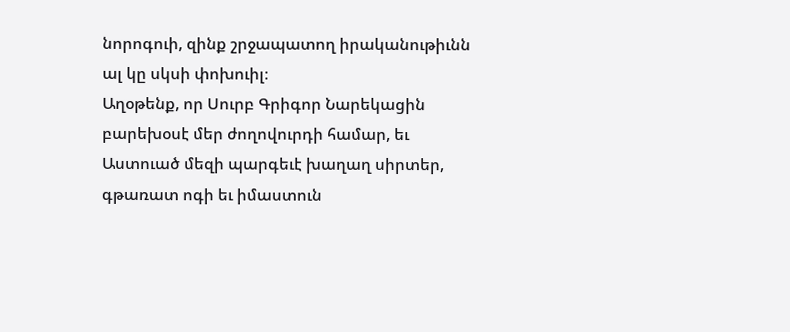նորոգուի, զինք շրջապատող իրականութիւնն ալ կը սկսի փոխուիլ։
Աղօթենք, որ Սուրբ Գրիգոր Նարեկացին բարեխօսէ մեր ժողովուրդի համար, եւ Աստուած մեզի պարգեւէ խաղաղ սիրտեր, գթառատ ոգի եւ իմաստուն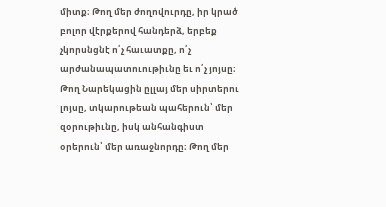միտք։ Թող մեր ժողովուրդը, իր կրած բոլոր վէրքերով հանդերձ, երբեք չկորսնցնէ ո՛չ հաւատքը, ո՛չ արժանապատուութիւնը եւ ո՛չ յոյսը։
Թող Նարեկացին ըլլայ մեր սիրտերու լոյսը, տկարութեան պահերուն՝ մեր զօրութիւնը, իսկ անհանգիստ օրերուն՝ մեր առաջնորդը։ Թող մեր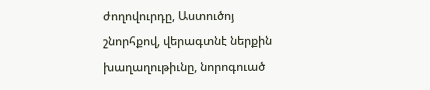ժողովուրդը, Աստուծոյ շնորհքով, վերագտնէ ներքին խաղաղութիւնը, նորոգուած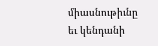միասնութիւնը եւ կենդանի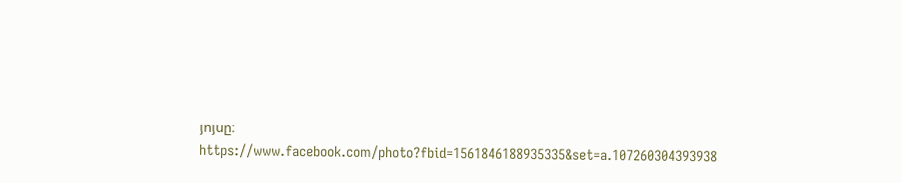յոյսը։
https://www.facebook.com/photo?fbid=1561846188935335&set=a.107260304393938